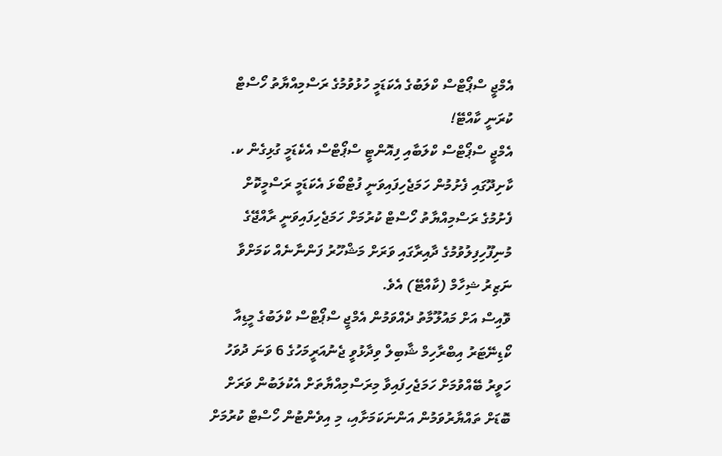އެމްޖީ ސްޕޯޓްސް ކްލަބުގެ އެކަޑަމީ ހުޅުވުމުގެ ރަސްމިއްޔާތު ހޯސްޓް ކުރަނީ ކާއްޓޭ!
އެމްޖީ ސްޕޯޓްސް ކްލަބާއި ފިއޮންޓީ ސްޕޯޓްސް އެކެޑަމީ ގުޅިގެން ކ. ކާށިދޫގައި ފެށުމުން ހަމަޖެހިފައިވަނީ ފުޓްބޯޅަ އެކަޑަމީ ރަސްމީކޮށް ފެށުމުގެ ރަސްމިއްޔާތު ހޯސްޓް ކުރުމަށް ހަމަޖެހިފައިވަނީ ރާއްޖޭގެ މުނިފޫހިފިލުވުމުގެ ދާއިރާގައި ވަރަށް މަޝްހޫރު ފަންނާނެއް ކަމަށްވާ ނަޒިރު ޝިހާމް (ކާއްޓޭ) އެވެ.
ވޮއިސް އަށް މައުލޫމާތު ދެއްވަމުން އެމްޖީ ސްޕޯޓްސް ކްލަބުގެ މީޑިއާ ކޯޑިނޭޓަރު އިބްރާހިމް ޝާބިލް ވިދާޅުވީ ޖެނުއަރީމަހުގެ 6 ވަނަ ދުވަހު ހަވީރު ބޭއްވުމަށް ހަމަޖެހިފައިވާ މިރަސްމިއްޔާތަށް އެކުލަބުން ވަރަށް ބޮޑަށް ތައްޔާރުވަމުން އަންނަކަމަށާއި، މި އިވެންޓުން ހޯސްޓް ކުރުމަށް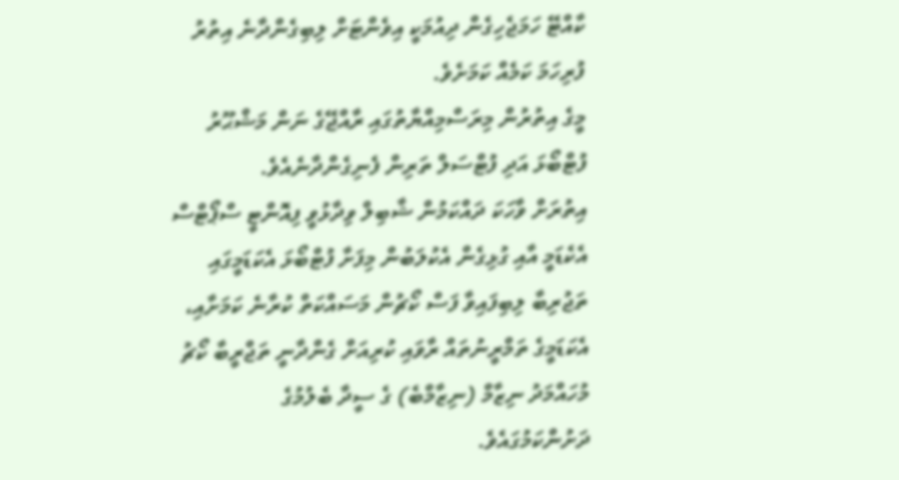ކާއްޓޭ ހަމަޖެހިގެން ދިއުމަކީ އިވެންޓަށް ލިބިގެންދާނެ އިތުރު ފުރިހަމަ ކަމެއް ކަމަށެވެ.
މީގެ އިތުރުން މިރަސްމިއްޔާތުގައި ރާއްޖޭގެ ނަން މަޝްޙޫރު ފުޓްބޯޅަ އަދި ފުޓްސަލް ތަރިން ފެނިގެންދާނެއެވެ.
އިތުރަށް ވާހަކަ ދައްކަމުން ޝާބިލް ވިދާޅުވީ ފިއޮންޓީ ސްޕޯޓްސް އެކެޑަމީ އާއި ގުޅިގެން އެކުލަބުން މިފަށާ ފުޓްބޯޅަ އެކަޑަމީގައި ތަޖުރިބާ ލިބިފައިވާ ފަސް ކޯޗުން މަސައްކަތް ކުރާނެ ކަމަށާއި، އެކަޑަމީގެ ތަމްރީނުތައް ރާވައި ކުރިއަށް ގެންދާނީ ތަޖްރީބާ ކޯޗު މުހައްމަދު ނިޒާމް (ނިޒާމްބެ) ގެ ސީދާ ބެލުމުގެ ދަށުންކަމުގައެވެ.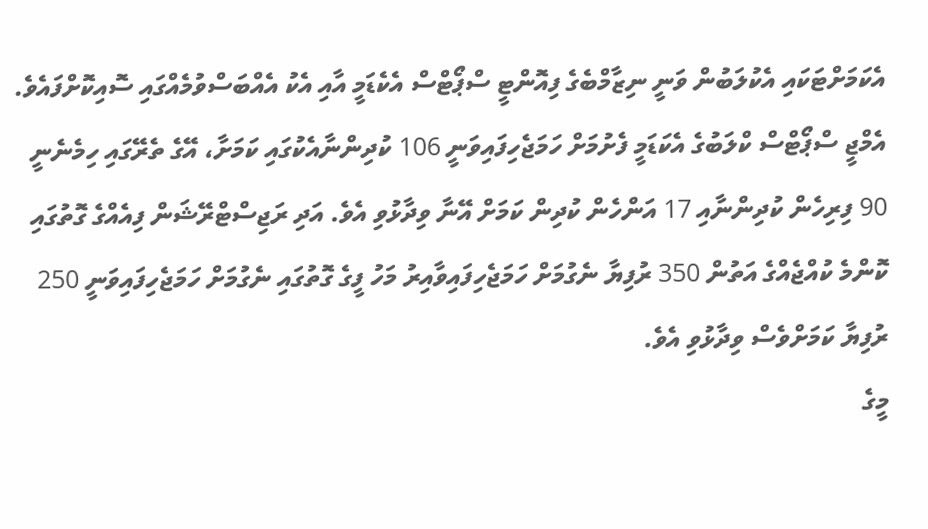އެކަމަށްޓަކައި އެކުލަބުން ވަނީ ނިޒާމްބެގެ ފިއޮންޓީ ސްޕޯޓްސް އެކެޑަމީ އާއި އެކު އެއްބަސްވުމެއްގައި ސޮއިކޮށްފައެވެ.
އެމްޖީ ސްޕޯޓްސް ކްލަބުގެ އެކަޑަމީ ފެށުމަށް ހަމަޖެހިފައިވަނީ 106 ކުދިންނާއެކުގައި ކަމަށާ، އޭގެ ތެރޭގައި ހިމެނެނީ 90 ފިރިހެން ކުދިންނާއި 17 އަންހެން ކުދިން ކަމަށް އޭނާ ވިދާޅުވި އެވެ. އަދި ރަޖިސްޓްރޭޝަން ފިއެއްގެ ގޮތުގައި ކޮންމެ ކުއްޖެއްގެ އަތުން 350 ރުފިޔާ ނެގުމަށް ހަމަޖެހިފައިވާއިރު މަހު ފީގެ ގޮތުގައި ނެގުމަށް ހަމަޖެހިފައިވަނީ 250 ރުފިޔާ ކަމަށްވެސް ވިދާޅުވި އެވެ.
މީގެ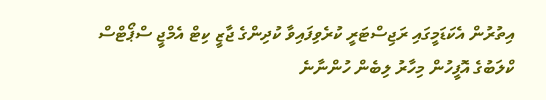އިތުރުން އެކަޑަމީގައި ރަޖިސްޓަރީ ކުރެވިފައިވާ ކުދިންގެ ޖާޒީ ކިޓް އެމްޖީ ސްޕޯޓްސް ކްލަބުގެ އޮފީހުން މިހާރު ލިބެން ހުންނާނެ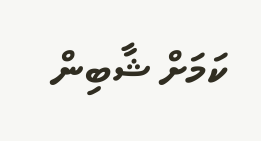ކަމަށް ޝާބިން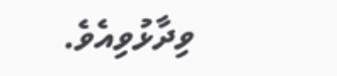ވިދާޅުވިއެވެ.